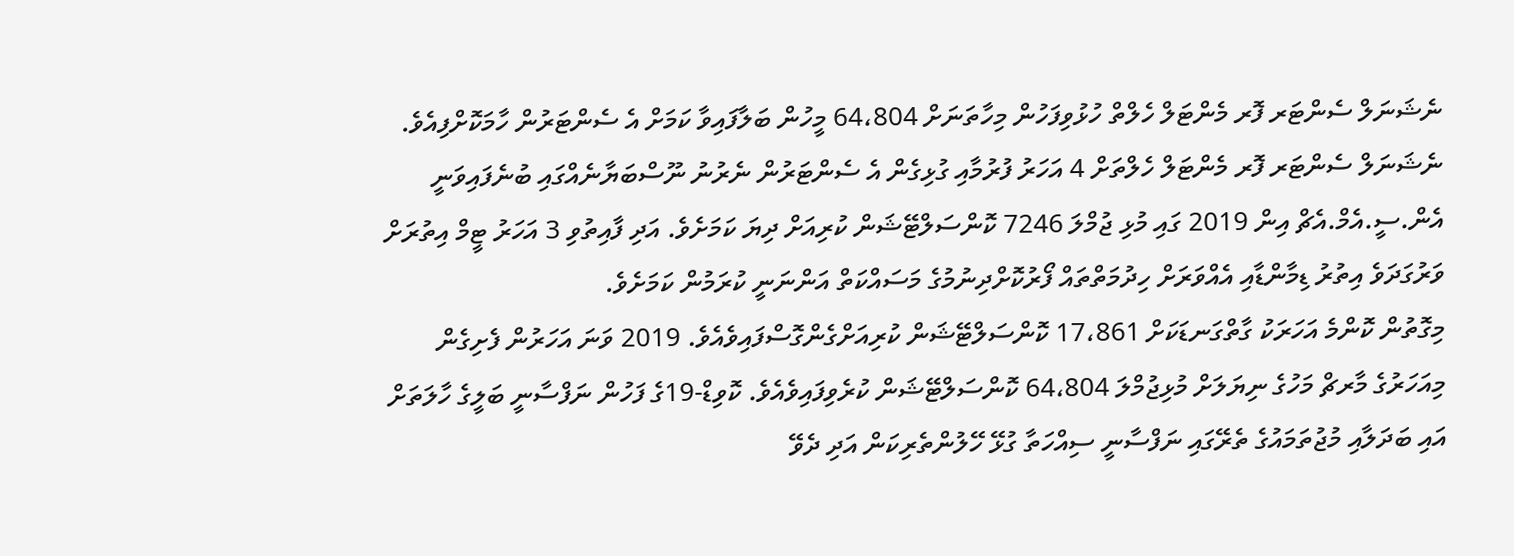ނެޝަނަލް ސެންޓަރ ފޮރ މެންޓަލް ހެލްތް ހުޅުވިފަހުން މިހާތަނަށް 64،804 މީހުން ބަލާފައިވާ ކަމަށް އެ ސެންޓަރުން ހާމަކޮށްފިއެވެ.
ނެޝަނަލް ސެންޓަރ ފޮރ މެންޓަލް ހެލްތަށް 4 އަހަރު ފުރުމާއި ގުޅިގެން އެ ސެންޓަރުން ނެރުނު ނޫސްބަޔާނެއްގައި ބުނެފައިވަނީ އެން.ސީ.އެމް.އެޗް އިން 2019 ގައި މުޅި ޖުމްލަ 7246 ކޮންސަލްޓޭޝަން ކުރިއަށް ދިޔަ ކަމަށެވެ. އަދި ފާއިތުވި 3 އަހަރު ޓީމް އިތުރަށް ވަރުގަދަވެ އިތުރު ޑިމާންޑާއި އެއްވަރަށް ހިދުމަތްތައް ފޯރުކޮށްދިނުމުގެ މަސައްކަތް އަންނަނީ ކުރަމުން ކަމަށެވެ.
މިގޮތުން ކޮންމެ އަހަރަކު ގާތްގަނޑަކަށް 17،861 ކޮންސަލްޓޭޝަން ކުރިއަށްގެންގޮސްފައިވެއެވެ. 2019 ވަނަ އަހަރުން ފެށިގެން މިއަހަރުގެ މާރޗް މަހުގެ ނިޔަލަށް މުޅިޖުމްލަ 64،804 ކޮންސަލްޓޭޝަން ކުރެވިފައިވެއެވެ. ކޮވިޑް-19ގެ ފަހުން ނަފްސާނީ ބަލީގެ ހާލަތަށް އައި ބަދަލާއި މުޖުތަމައުގެ ތެރޭގައި ނަފްސާނީ ސިއްހަތާ ގުޅޭ ހޭލުންތެރިކަން އަދި ދެވޭ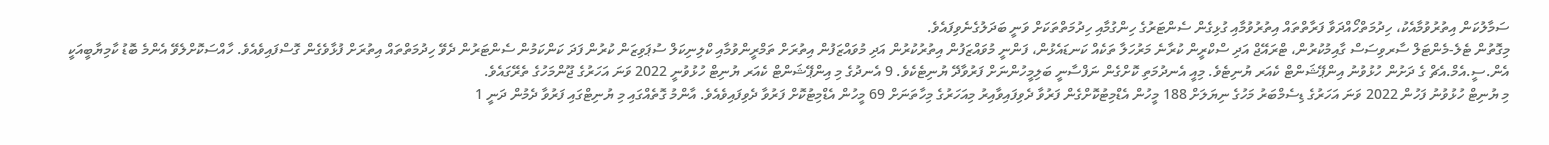ސަމާލުކަން އިތުރުވުމާއެކު، ހިދުމަތްހޯއްދަވާ ފަރާތްތައް އިތުރުވުމާއި ގުޅިގެން ސެންޓަރުގެ ހިންގުމާއި ހިދުމަތްތަކަށް ވަނީ ބަދަލުގެނެވިފައެވެ.
މިގޮތުން ޓެލެ-މެންޓަލް ސާރވިސަސް ގާއިމުކުރުން، ޓްރައޭޖް އަދި ސްކްރީން ކުރާނެ މަރުހަލާ ތަކެއް ކަނޑައެޅުން، ފަންނީ މުވައްޒަފުން އިތުރުކުރުން އަދި މުވައްޒަފުން އިތުރަށް ތަމްރީންވުމާއި ކްލިނިކަލް ސުޕަވިޒަން ކުރުން ފަދަ ކަންކަމުން ސެންޓަރުން ދެވޭ ހިދުމަތްތައް އިތުރަށް ފުޅާވެގެން ގޮސްފައިވެއެވެ. ހާއްސަކޮށްލެވޭ އެންމެ ބޮޑު ކާމިޔާބީއަކީ އެން.ސީ.އެމް.އެޗް ގެ ދަށުން ހުޅުވުނު އިންޕޭޝަންޓް ކެއަރ ޔުނިޓެވެ. މިއީ އެނދުމަތި ކޮށްގެން ނަފްސާނީ ބަލިމީހުންނަށް ފަރުވާދޭ ޔުނިޓެކެވެ. 9 އެނދުގެ މި އިންޕޭޝަންޓް ކެއަރ ޔުނިޓް ހުޅުވުނީ 2022 ވަނަ އަހަރުގެ ޖޫންމަހުގެ ތެރޭގައެވެ.
މި ޔުނިޓް ހުޅުވުނު ފަހުން 2022 ވަނަ އަހަރުގެ ޑިސެމްބަރު މަހުގެ ނިޔަލަށް 188 މީހުން އެޑްމިޓުކޮށްގެން ފަރުވާ ދެވިފައިވާއިރު މިއަހަރުގެ މިހާތަނަށް 69 މީހުން އެޑްމިޓުކޮށް ފަރުވާ ދެވިފައިވެއެވެ. އާންމު ގޮތެއްގައި މި ޔުނިޓްގައި ފަރުވާ ދެމުން ދަނީ 1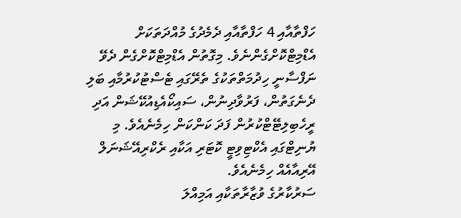ހަފްތާއާއި 4 ހަފްތާއާއި ދެމެދުގެ މުއްދަތަކަށް އެޑްމިޓްކޮށްގެންނެވެ. މިގޮތުން އެޑްމިޓްކޮށްގެން ދެވޭ ނަފްސާނީ ހިދުމަތްތަކުގެ ތެރޭގައި ޓެސްޓުކުރުމާއި ބަލި ދެނެގަތުން، ފަރުވާދިނުން، ސައިކޯއެޑިއުކޭޝަން އަދި ރީހެބިލިޓޭޓްކުރުން ފަދަ ކަންކަން ހިމެނެއެވެ. މި ޔުނިޓްގައި އެކްޓިވިޓީ ކޮޓަރި އަކާއި ރެކްރިއޭޝަނަލް އޭރިއާއެއް ހިމެނެއެވެ.
ސަރުކާރުގެ ވުޒާރާތަކާއި އަމިއްލަ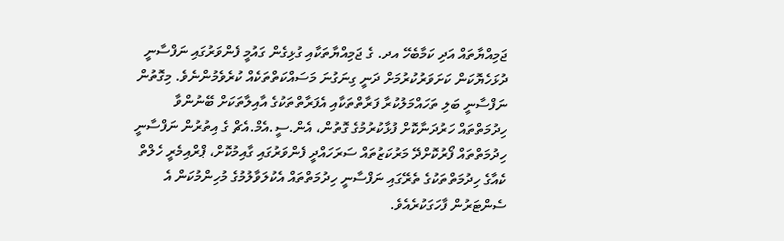ޖަމިއްޔާތައް އަދި ކަމާބެހޭ އދ. ގެ ޖަމިއްޔާތަކާއި ގުޅިގެން ގައުމީ ފެންވަރުގައި ނަފްސާނީ ދުޅަހެޔޮކަން ކަށަވަރުކުރުމަށް ދަނީ ގިނަގުނަ މަސައްކަތްތަކެއް ކުރެވެމުންނެވެ. މިގޮތުން ނަފްސާނީ ބަލި ތަހައްމަލުކުރާ ފަރާތްތަކާއި އެފަރާތްތަކުގެ އާއިލާތަކަށް ބޭނުންވާ ހިދުމަތްތައް ހަރުދަނާކޮށް ފުޅާކުރުމުގެ ގޮތުން، އެން.ސީ.އެމް.އެޗް ގެ އިތުރުން ނަފްސާނީ ހިދުމަތްތައް ފޯރުކޮށްދޭ މަރުކަޒުތައް ސަރަހައްދީ ފެންވަރުގައި ގާއިމުކޮށް، ޕްރްއިމެރީ ހެލްތް ކެއާގެ ހިދުމަތްތަކުގެ ތެރޭގައި ނަފްސާނީ ހިދުމަތްތައް އެކުލަވާލުމުގެ މުހިންމުކަން އެ ސެންޓަރުން ފާހަގަކުރެއެވެ.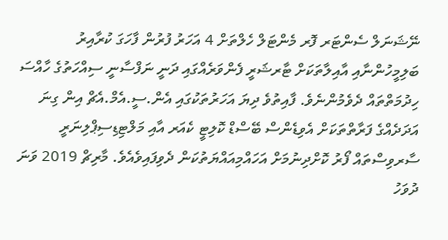ނޭޝަނަލް ސެންޓަރ ފޮރ މެންޓަލް ހެލްތަށް 4 އަހަރު ފުރުން ފާހަގަ ކުރާއިރު ބަލިމީހުންނާއި އާއިލާތަކަށް ޓާރޝަރީ ފެންވަރެއްގައި ދަނީ ނަފްސާނީ ސިއްހަތުގެ ހާއްސަ ހިދުމަތްތައް ދެވެމުންނެވެ. ފާއިތުވެ ދިޔަ އަހަރުތަކުގައި އެން.ސީ.އެމް.އެޗް އިން ގިނަ އަދަދެއްގެ ފަރާތްތަކަށް އެވިޑެންސް ބޭސްޑް ކޮލިޓީ ކެއަރ އާއި މަލްޓިޑިސިޕްލިނަރީ ސާރވިސްތައް ފޯރު ކޮށްދިނުމަށް އަހައްމިއައްޔަތުކަން ދެވިފައިވެއެވެ. މާރިޗް 2019 ވަނަ ދުވަހު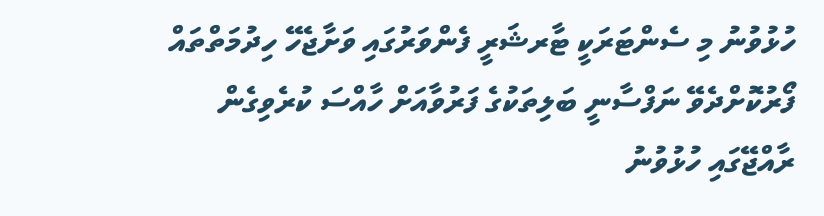ހުޅުވުނު މި ސެންޓަރަކީ ޓާރޝަރީ ފެންވަރުގައި ވަށާޖެހޭ ހިދުމަތްތައް ފޯރުކޮށްދެވޭ ނަފްސާނީ ބަލިތަކުގެ ފަރުވާއަށް ހާއްސަ ކުރެވިގެން ރާއްޖޭގައި ހުޅުވުނު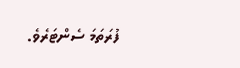ފުރަތަމަ ސެންޓަރެވެ.